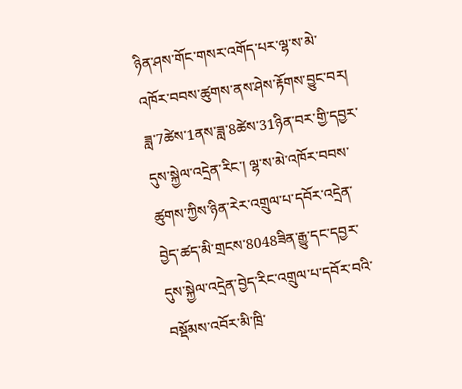ཉིན་ཤས་གོང་གསར་འགོད་པར་ལྷ་ས་མེ་འཁོར་བབས་ཚུགས་ནས་ཤེས་རྟོགས་བྱུང་བར། ཟླ་7ཚེས་1ནས་ཟླ་8ཚེས་31ཉིན་བར་གྱི་དབྱར་དུས་སྐྱེལ་འདྲེན་རིང་། ལྷ་ས་མེ་འཁོར་བབས་ཚུགས་ཀྱིས་ཉིན་རེར་འགྲུལ་པ་དབོར་འདྲེན་བྱེད་ཚད་མི་གྲངས་8048ཟིན་རྒྱུ་དང་དབྱར་དུས་སྐྱེལ་འདྲེན་བྱེད་རིང་འགྲུལ་པ་དབོར་བའི་བསྡོམས་འབོར་མི་ཁྲི་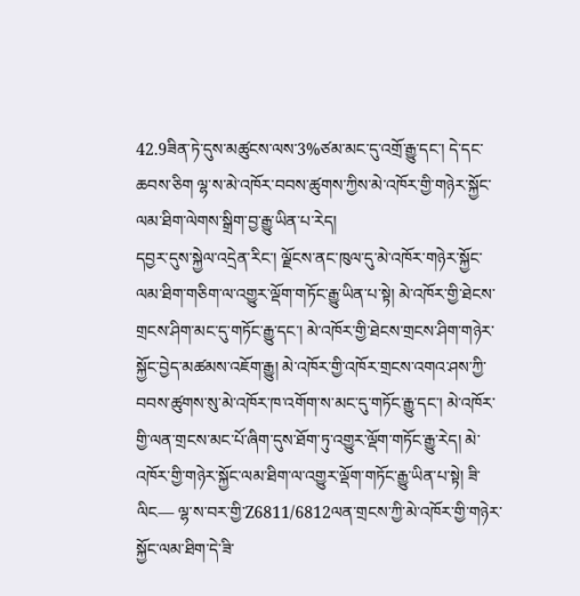42.9ཟིན་ཏེ་དུས་མཚུངས་ལས་3%ཙམ་མང་དུ་འགྲོ་རྒྱུ་དང་། དེ་དང་ཆབས་ཅིག ལྷ་ས་མེ་འཁོར་བབས་ཚུགས་ཀྱིས་མེ་འཁོར་གྱི་གཉེར་སྐྱོང་ལམ་ཐིག་ལེགས་སྒྲིག་བྱ་རྒྱུ་ཡིན་པ་རེད།
དབྱར་དུས་སྐྱེལ་འདྲེན་རིང་། ལྗོངས་ནང་ཁུལ་དུ་མེ་འཁོར་གཉེར་སྐྱོང་ལམ་ཐིག་གཅིག་ལ་འགྱུར་ལྡོག་གཏོང་རྒྱུ་ཡིན་པ་སྟེ། མེ་འཁོར་གྱི་ཐེངས་གྲངས་ཤིག་མང་དུ་གཏོང་རྒྱུ་དང་། མེ་འཁོར་གྱི་ཐེངས་གྲངས་ཤིག་གཉེར་སྐྱོང་བྱེད་མཚམས་འཇོག་རྒྱུ། མེ་འཁོར་གྱི་འཁོར་གྲངས་འགའ་ཤས་ཀྱི་བབས་ཚུགས་སུ་མེ་འཁོར་ཁ་འགོག་ས་མང་དུ་གཏོང་རྒྱུ་དང་། མེ་འཁོར་གྱི་ལན་གྲངས་མང་པོ་ཞིག་དུས་ཐོག་ཏུ་འགྱུར་ལྡོག་གཏོང་རྒྱུ་རེད། མེ་འཁོར་གྱི་གཉེར་སྐྱོང་ལམ་ཐིག་ལ་འགྱུར་ལྡོག་གཏོང་རྒྱུ་ཡིན་པ་སྟེ། ཟི་ལིང— ལྷ་ས་བར་གྱི་Z6811/6812ལན་གྲངས་ཀྱི་མེ་འཁོར་གྱི་གཉེར་སྐྱོང་ལམ་ཐིག་དེ་ཟི་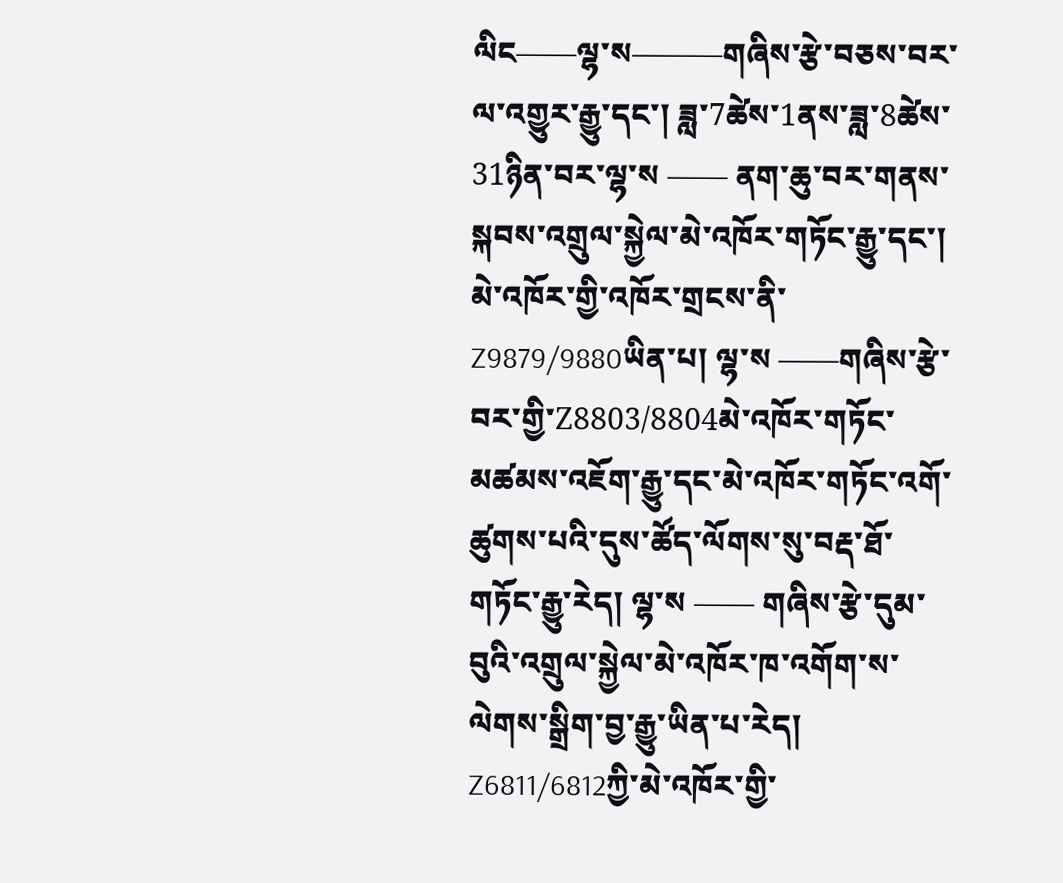ལིང——ལྷ་ས———གཞིས་རྩེ་བཅས་བར་ལ་འགྱུར་རྒྱུ་དང་། ཟླ་7ཚེས་1ནས་ཟླ་8ཚེས་31ཉིན་བར་ལྷ་ས —— ནག་ཆུ་བར་གནས་སྐབས་འགྲུལ་སྐྱེལ་མེ་འཁོར་གཏོང་རྒྱུ་དང་། མེ་འཁོར་གྱི་འཁོར་གྲངས་ནི་Z9879/9880ཡིན་པ། ལྷ་ས ——གཞིས་རྩེ་བར་གྱི་Z8803/8804མེ་འཁོར་གཏོང་མཚམས་འཇོག་རྒྱུ་དང་མེ་འཁོར་གཏོང་འགོ་ཚུགས་པའི་དུས་ཚོད་ལོགས་སུ་བརྡ་ཐོ་གཏོང་རྒྱུ་རེད། ལྷ་ས —— གཞིས་རྩེ་དུམ་བུའི་འགྲུལ་སྐྱེལ་མེ་འཁོར་ཁ་འགོག་ས་ལེགས་སྒྲིག་བྱ་རྒྱུ་ཡིན་པ་རེད། Z6811/6812ཀྱི་མེ་འཁོར་གྱི་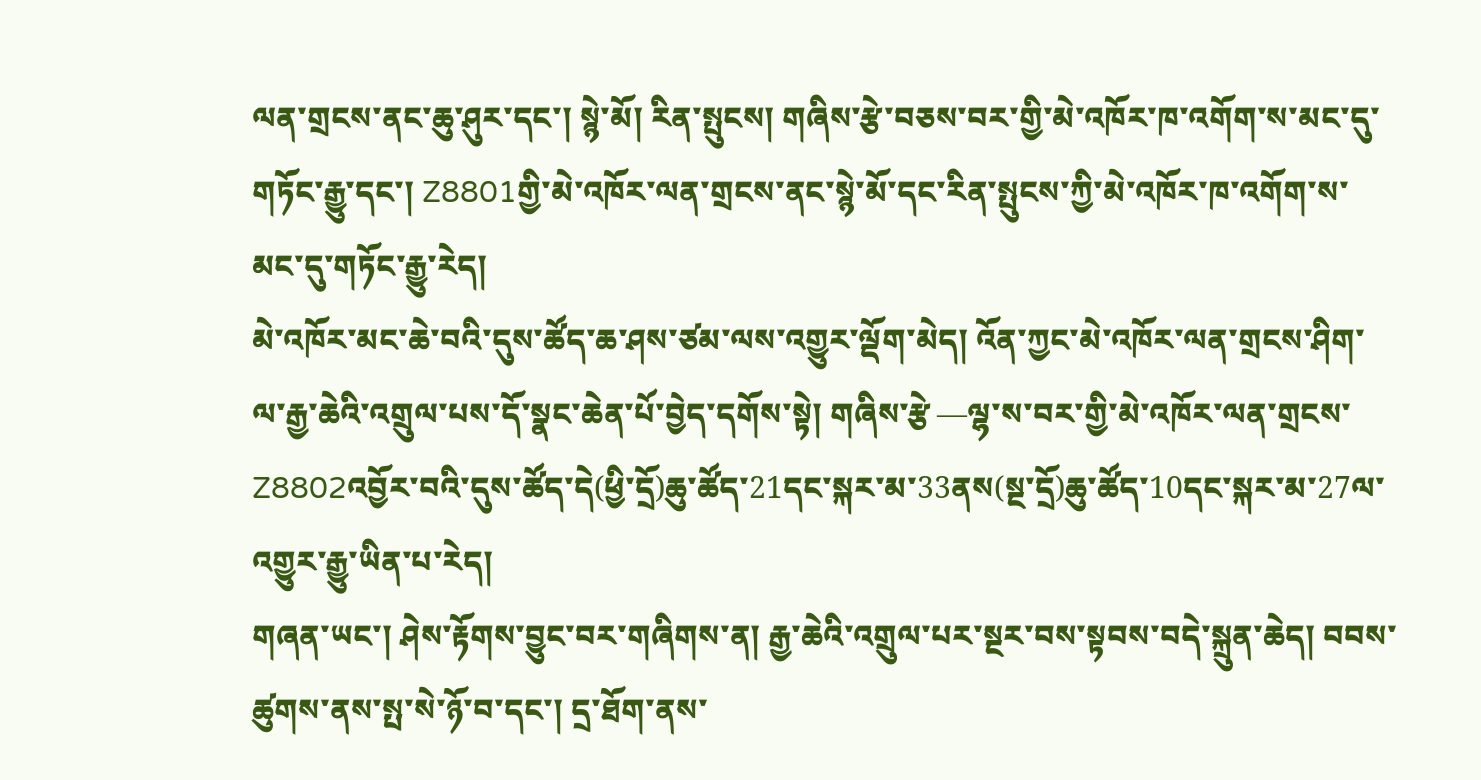ལན་གྲངས་ནང་ཆུ་ཤུར་དང་། སྙེ་མོ། རིན་སྤུངས། གཞིས་རྩེ་བཅས་བར་གྱི་མེ་འཁོར་ཁ་འགོག་ས་མང་དུ་གཏོང་རྒྱུ་དང་། Z8801གྱི་མེ་འཁོར་ལན་གྲངས་ནང་སྙེ་མོ་དང་རིན་སྤུངས་ཀྱི་མེ་འཁོར་ཁ་འགོག་ས་མང་དུ་གཏོང་རྒྱུ་རེད།
མེ་འཁོར་མང་ཆེ་བའི་དུས་ཚོད་ཆ་ཤས་ཙམ་ལས་འགྱུར་ལྡོག་མེད། འོན་ཀྱང་མེ་འཁོར་ལན་གྲངས་ཤིག་ལ་རྒྱ་ཆེའི་འགྲུལ་པས་དོ་སྣང་ཆེན་པོ་བྱེད་དགོས་སྟེ། གཞིས་རྩེ —ལྷ་ས་བར་གྱི་མེ་འཁོར་ལན་གྲངས་Z8802འབྱོར་བའི་དུས་ཚོད་དེ(ཕྱི་དྲོ)ཆུ་ཚོད་21དང་སྐར་མ་33ནས(སྔ་དྲོ)ཆུ་ཚོད་10དང་སྐར་མ་27ལ་འགྱུར་རྒྱུ་ཡིན་པ་རེད།
གཞན་ཡང་། ཤེས་རྟོགས་བྱུང་བར་གཞིགས་ན། རྒྱ་ཆེའི་འགྲུལ་པར་སྔར་བས་སྟབས་བདེ་སྐྲུན་ཆེད། བབས་ཚུགས་ནས་སྤ་སེ་ཉོ་བ་དང་། དྲ་ཐོག་ནས་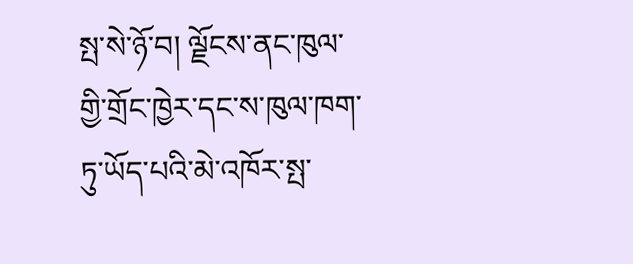སྤ་སེ་ཉོ་བ། ལྗོངས་ནང་ཁུལ་གྱི་གྲོང་ཁྱེར་དང་ས་ཁུལ་ཁག་ཏུ་ཡོད་པའི་མེ་འཁོར་སྤ་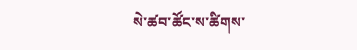སེ་ཚབ་ཚོང་ས་ཚིགས་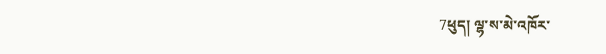7ཕུད། ལྷ་ས་མེ་འཁོར་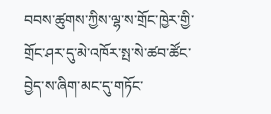བབས་ཚུགས་ཀྱིས་ལྷ་ས་གྲོང་ཁྱེར་གྱི་གྲོང་ཤར་དུ་མེ་འཁོར་སྤ་སེ་ཚབ་ཚོང་བྱེད་ས་ཞིག་མང་དུ་གཏོང་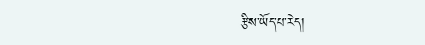རྩིས་ཡོད་པ་རེད།